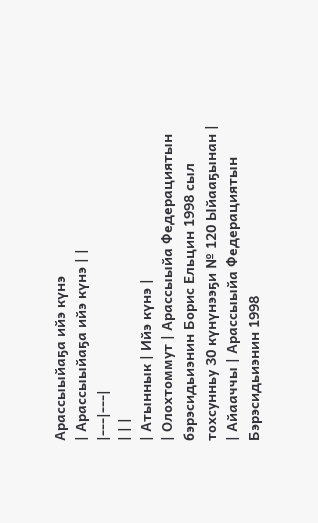Арассыыйаҕа ийэ күнэ
| Арассыыйаҕа ийэ күнэ | |
|---|---|
| | |
| Атыннык | Ийэ күнэ |
| Олохтоммут | Арассыыйа Федерациятын бэрэсидьиэнин Борис Ельцин 1998 сыл тохсунньу 30 күнүнээҕи № 120 Ыйааҕынан |
| Айааччы | Арассыыйа Федерациятын Бэрэсидьиэнин 1998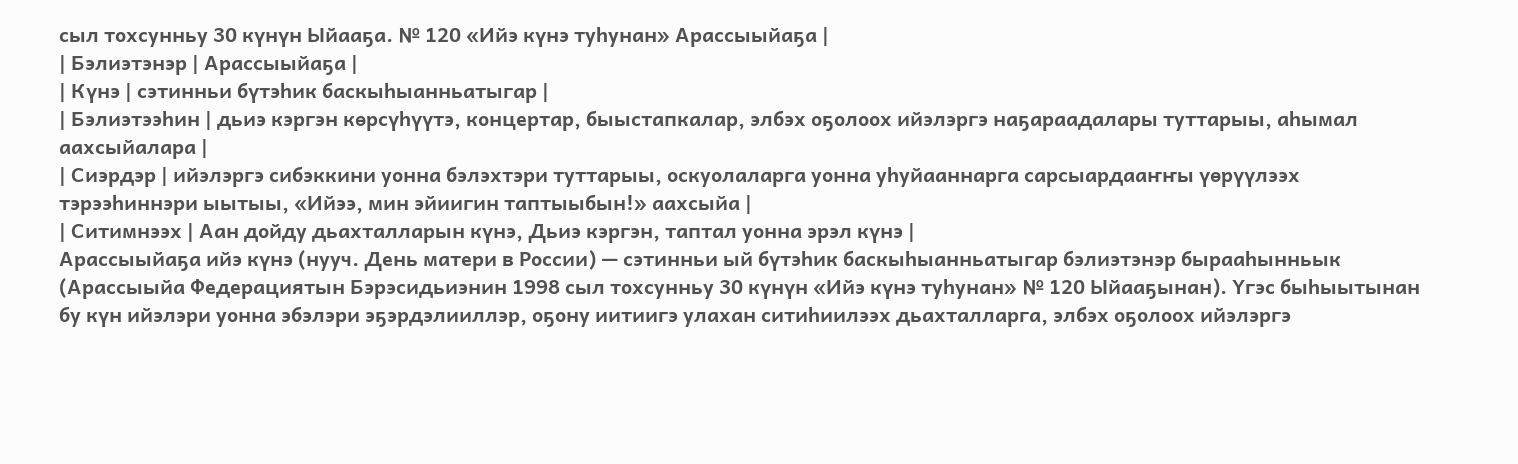сыл тохсунньу 30 күнүн Ыйааҕа. № 120 «Ийэ күнэ туһунан» Арассыыйаҕа |
| Бэлиэтэнэр | Арассыыйаҕа |
| Күнэ | сэтинньи бүтэһик баскыһыанньатыгар |
| Бэлиэтээһин | дьиэ кэргэн көрсүһүүтэ, концертар, быыстапкалар, элбэх оҕолоох ийэлэргэ наҕараадалары туттарыы, аһымал аахсыйалара |
| Сиэрдэр | ийэлэргэ сибэккини уонна бэлэхтэри туттарыы, оскуолаларга уонна уһуйааннарга сарсыардааҥҥы үөрүүлээх тэрээһиннэри ыытыы, «Ийээ, мин эйиигин таптыыбын!» аахсыйа |
| Ситимнээх | Аан дойду дьахталларын күнэ, Дьиэ кэргэн, таптал уонна эрэл күнэ |
Арассыыйаҕа ийэ күнэ (нууч. День матери в России) — сэтинньи ый бүтэһик баскыһыанньатыгар бэлиэтэнэр бырааһынньык (Арассыыйа Федерациятын Бэрэсидьиэнин 1998 сыл тохсунньу 30 күнүн «Ийэ күнэ туһунан» № 120 Ыйааҕынан). Үгэс быһыытынан бу күн ийэлэри уонна эбэлэри эҕэрдэлииллэр, оҕону иитиигэ улахан ситиһиилээх дьахталларга, элбэх оҕолоох ийэлэргэ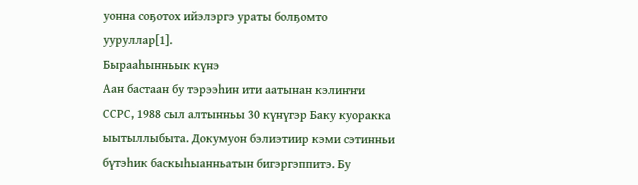уонна соҕотох ийэлэргэ ураты болҕомто ууруллар[1].
Бырааһынньык күнэ
Аан бастаан бу тэрээһин ити аатынан кэлиҥҥи ССРС, 1988 сыл алтынньы 30 күнүгэр Баку куоракка ыытыллыбыта. Докумуон бэлиэтиир кэми сэтинньи бүтэһик баскыһыанньатын бигэргэппитэ. Бу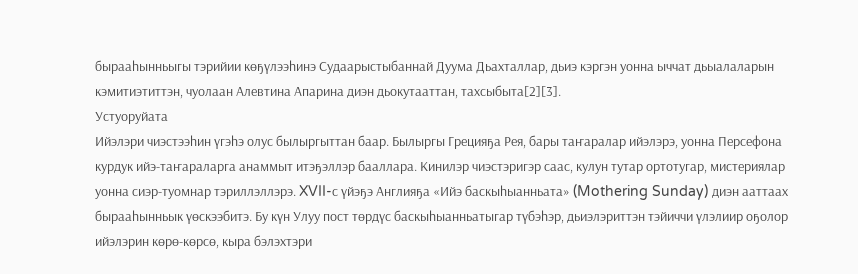бырааһынньыгы тэрийии көҕүлээһинэ Судаарыстыбаннай Дуума Дьахталлар, дьиэ кэргэн уонна ыччат дьыалаларын кэмитиэтиттэн, чуолаан Алевтина Апарина диэн дьокутааттан, тахсыбыта[2][3].
Устуоруйата
Ийэлэри чиэстээһин үгэһэ олус былыргыттан баар. Былыргы Грецияҕа Рея, бары таҥаралар ийэлэрэ, уонна Персефона курдук ийэ-таҥараларга анаммыт итэҕэллэр бааллара. Кинилэр чиэстэригэр саас, кулун тутар ортотугар, мистериялар уонна сиэр-туомнар тэриллэллэрэ. XVII-с үйэҕэ Англияҕа «Ийэ баскыһыанньата» (Mothering Sunday) диэн ааттаах бырааһынньык үөскээбитэ. Бу күн Улуу пост төрдүс баскыһыанньатыгар түбэһэр, дьиэлэриттэн тэйиччи үлэлиир оҕолор ийэлэрин көрө-көрсө, кыра бэлэхтэри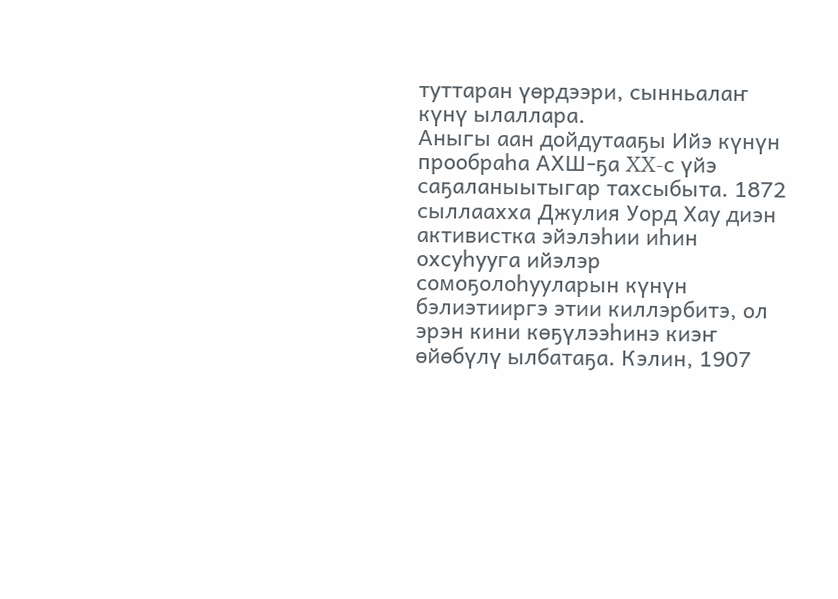туттаран үөрдээри, сынньалаҥ күнү ылаллара.
Аныгы аан дойдутааҕы Ийэ күнүн прообраһа АХШ-ҕа XX-с үйэ саҕаланыытыгар тахсыбыта. 1872 сыллаахха Джулия Уорд Хау диэн активистка эйэлэһии иһин охсуһууга ийэлэр сомоҕолоһууларын күнүн бэлиэтииргэ этии киллэрбитэ, ол эрэн кини көҕүлээһинэ киэҥ өйөбүлү ылбатаҕа. Кэлин, 1907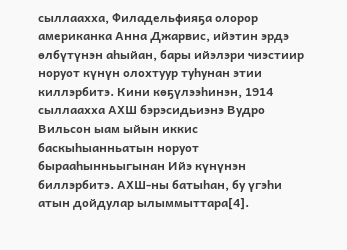сыллаахха, Филадельфияҕа олорор американка Анна Джарвис, ийэтин эрдэ өлбүтүнэн аһыйан, бары ийэлэри чиэстиир норуот күнүн олохтуур туһунан этии киллэрбитэ. Кини көҕүлээһинэн, 1914 сыллаахха АХШ бэрэсидьиэнэ Вудро Вильсон ыам ыйын иккис баскыһыанньатын норуот бырааһынньыгынан Ийэ күнүнэн биллэрбитэ. АХШ-ны батыһан, бу үгэһи атын дойдулар ылыммыттара[4].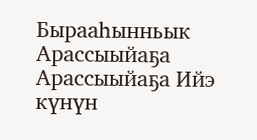Бырааһынньык Арассыыйаҕа
Арассыыйаҕа Ийэ күнүн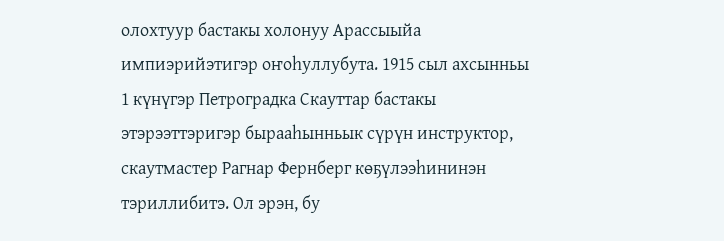олохтуур бастакы холонуу Арассыыйа импиэрийэтигэр оҥоһуллубута. 1915 сыл ахсынньы 1 күнүгэр Петроградка Скауттар бастакы этэрээттэригэр бырааһынньык сүрүн инструктор, скаутмастер Рагнар Фернберг көҕүлээһининэн тэриллибитэ. Ол эрэн, бу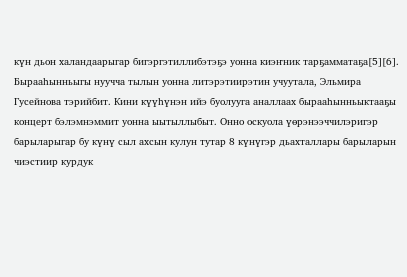күн дьон халандаарыгар бигэргэтиллибэтэҕэ уонна киэҥник тарҕамматаҕа[5][6].
Бырааһынньыгы нуучча тылын уонна литэрэтиирэтин учуутала, Эльмира Гусейнова тэрийбит. Кини күүһүнэн ийэ буолууга аналлаах бырааһынньыктааҕы концерт бэлэмнэммит уонна ыытыллыбыт. Онно оскуола үөрэнээччилэригэр барыларыгар бу күнү сыл ахсын кулун тутар 8 күнүгэр дьахталлары барыларын чиэстиир курдук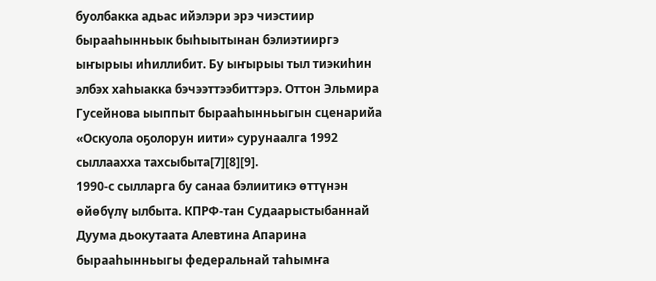буолбакка адьас ийэлэри эрэ чиэстиир бырааһынньык быһыытынан бэлиэтииргэ ыҥырыы иһиллибит. Бу ыҥырыы тыл тиэкиһин элбэх хаһыакка бэчээттээбиттэрэ. Оттон Эльмира Гусейнова ыыппыт бырааһынньыгын сценарийа «Оскуола оҕолорун иити» сурунаалга 1992 сыллаахха тахсыбыта[7][8][9].
1990-с сылларга бу санаа бэлиитикэ өттүнэн өйөбүлү ылбыта. КПРФ-тан Судаарыстыбаннай Дуума дьокутаата Алевтина Апарина бырааһынньыгы федеральнай таһымҥа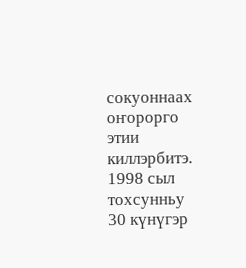сокуоннаах оҥорорго этии киллэрбитэ. 1998 сыл тохсунньу 30 күнүгэр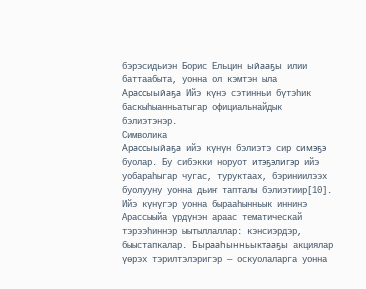бэрэсидьиэн Борис Ельцин ыйааҕы илии баттаабыта, уонна ол кэмтэн ыла Арассыыйаҕа Ийэ күнэ сэтинньи бүтэһик баскыһыанньатыгар официальнайдык бэлиэтэнэр.
Символика
Арассыыйаҕа ийэ күнүн бэлиэтэ сир симэҕэ буолар. Бу сибэкки норуот итэҕэлигэр ийэ уобараһыгар чугас, туруктаах, бэриниилээх буолууну уонна дьиҥ тапталы бэлиэтиир[10].
Ийэ күнүгэр уонна бырааһынньык иннинэ Арассыыйа үрдүнэн араас тематическай тэрээһиннэр ыытыллаллар: кэнсиэрдэр, быыстапкалар. Бырааһынньыктааҕы акциялар үөрэх тэрилтэлэригэр — оскуолаларга уонна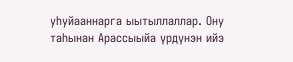уһуйааннарга ыытыллаллар. Ону таһынан Арассыыйа үрдүнэн ийэ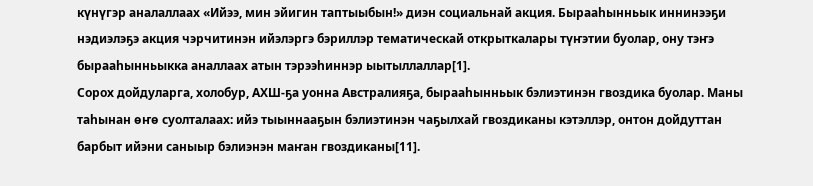күнүгэр аналаллаах «Ийээ, мин эйигин таптыыбын!» диэн социальнай акция. Бырааһынньык иннинээҕи нэдиэлэҕэ акция чэрчитинэн ийэлэргэ бэриллэр тематическай открыткалары түҥэтии буолар, ону тэҥэ бырааһынньыкка аналлаах атын тэрээһиннэр ыытыллаллар[1].
Сорох дойдуларга, холобур, АХШ-ҕа уонна Австралияҕа, бырааһынньык бэлиэтинэн гвоздика буолар. Маны таһынан өҥө суолталаах: ийэ тыыннааҕын бэлиэтинэн чаҕылхай гвоздиканы кэтэллэр, онтон дойдуттан барбыт ийэни саныыр бэлиэнэн маҥан гвоздиканы[11].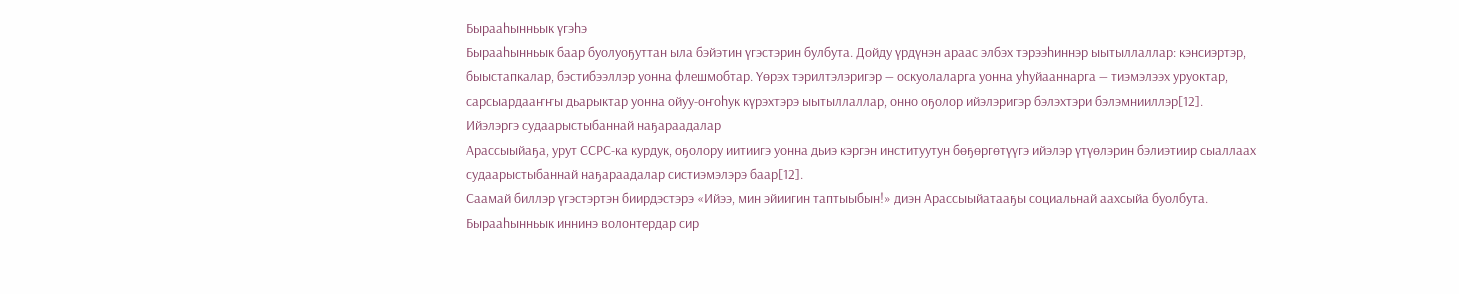Бырааһынньык үгэһэ
Бырааһынньык баар буолуоҕуттан ыла бэйэтин үгэстэрин булбута. Дойду үрдүнэн араас элбэх тэрээһиннэр ыытыллаллар: кэнсиэртэр, быыстапкалар, бэстибээллэр уонна флешмобтар. Үөрэх тэрилтэлэригэр — оскуолаларга уонна уһуйааннарга — тиэмэлээх уруоктар, сарсыардааҥҥы дьарыктар уонна ойуу-оҥоһук күрэхтэрэ ыытыллаллар, онно оҕолор ийэлэригэр бэлэхтэри бэлэмнииллэр[12].
Ийэлэргэ судаарыстыбаннай наҕараадалар
Арассыыйаҕа, урут ССРС-ка курдук, оҕолору иитиигэ уонна дьиэ кэргэн институутун бөҕөргөтүүгэ ийэлэр үтүөлэрин бэлиэтиир сыаллаах судаарыстыбаннай наҕараадалар систиэмэлэрэ баар[12].
Саамай биллэр үгэстэртэн биирдэстэрэ «Ийээ, мин эйиигин таптыыбын!» диэн Арассыыйатааҕы социальнай аахсыйа буолбута. Бырааһынньык иннинэ волонтердар сир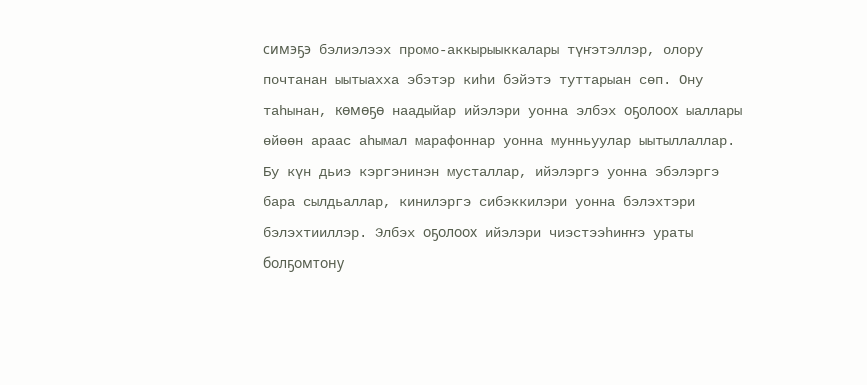симэҕэ бэлиэлээх промо-аккырыыккалары түҥэтэллэр, олору почтанан ыытыахха эбэтэр киһи бэйэтэ туттарыан сөп. Ону таһынан, көмөҕө наадыйар ийэлэри уонна элбэх оҕолоох ыаллары өйөөн араас аһымал марафоннар уонна мунньуулар ыытыллаллар.
Бу күн дьиэ кэргэнинэн мусталлар, ийэлэргэ уонна эбэлэргэ бара сылдьаллар, кинилэргэ сибэккилэри уонна бэлэхтэри бэлэхтииллэр. Элбэх оҕолоох ийэлэри чиэстээһиҥҥэ ураты болҕомтону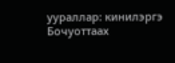уураллар: кинилэргэ Бочуоттаах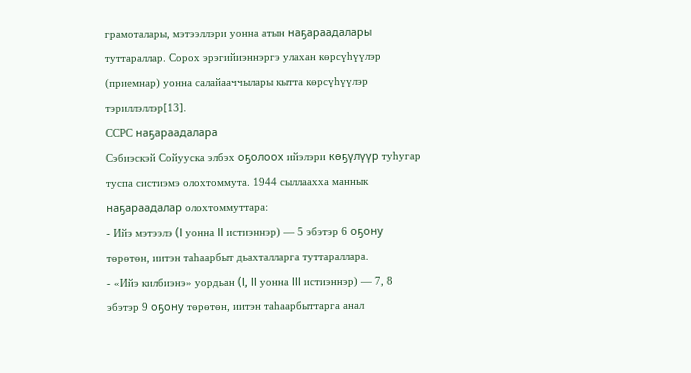грамоталары, мэтээллэри уонна атын наҕараадалары туттараллар. Сорох эрэгийиэннэргэ улахан көрсүһүүлэр (приемнар) уонна салайааччылары кытта көрсүһүүлэр тэриллэллэр[13].
ССРС наҕараадалара
Сэбиэскэй Сойууска элбэх оҕолоох ийэлэри көҕүлүүр туһугар туспа систиэмэ олохтоммута. 1944 сыллаахха маннык наҕараадалар олохтоммуттара:
- Ийэ мэтээлэ (I уонна II истиэннэр) — 5 эбэтэр 6 оҕону төрөтөн, иитэн таһаарбыт дьахталларга туттараллара.
- «Ийэ килбиэнэ» уордьан (I, II уонна III истиэннэр) — 7, 8 эбэтэр 9 оҕону төрөтөн, иитэн таһаарбыттарга анал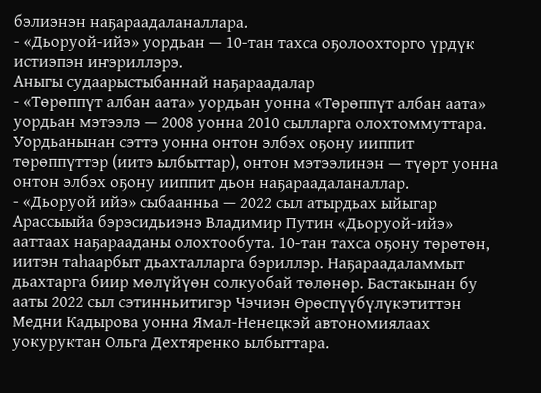бэлиэнэн наҕараадаланаллара.
- «Дьоруой-ийэ» уордьан — 10-тан тахса оҕолоохторго үрдүк истиэпэн иҥэриллэрэ.
Аныгы судаарыстыбаннай наҕараадалар
- «Төрөппүт албан аата» уордьан уонна «Төрөппүт албан аата» уордьан мэтээлэ — 2008 уонна 2010 сылларга олохтоммуттара. Уордьанынан сэттэ уонна онтон элбэх оҕону ииппит төрөппүттэр (иитэ ылбыттар), онтон мэтээлинэн — түөрт уонна онтон элбэх оҕону ииппит дьон наҕараадаланаллар.
- «Дьоруой ийэ» сыбаанньа — 2022 сыл атырдьах ыйыгар Арассыыйа бэрэсидьиэнэ Владимир Путин «Дьоруой-ийэ» ааттаах наҕарааданы олохтообута. 10-тан тахса оҕону төрөтөн, иитэн таһаарбыт дьахталларга бэриллэр. Наҕараадаламмыт дьахтарга биир мөлүйүөн солкуобай төлөнөр. Бастакынан бу ааты 2022 сыл сэтинньитигэр Чэчиэн Өрөспүүбүлүкэтиттэн Медни Кадырова уонна Ямал-Ненецкэй автономиялаах уокуруктан Ольга Дехтяренко ылбыттара.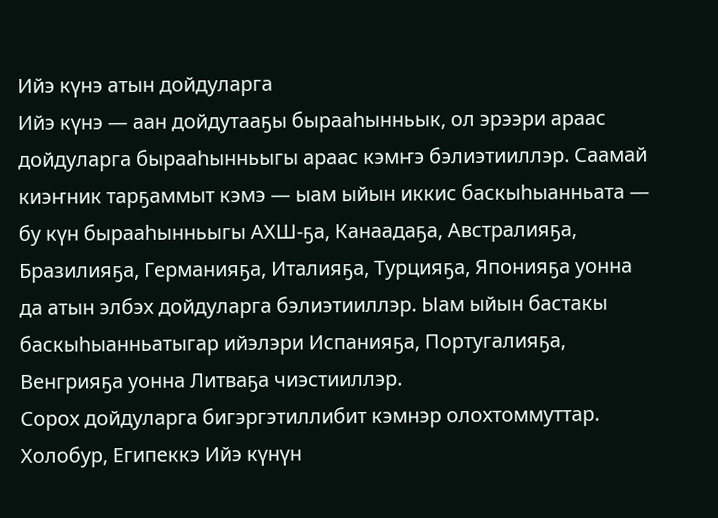Ийэ күнэ атын дойдуларга
Ийэ күнэ — аан дойдутааҕы бырааһынньык, ол эрээри араас дойдуларга бырааһынньыгы араас кэмҥэ бэлиэтииллэр. Саамай киэҥник тарҕаммыт кэмэ — ыам ыйын иккис баскыһыанньата — бу күн бырааһынньыгы АХШ-ҕа, Канаадаҕа, Австралияҕа, Бразилияҕа, Германияҕа, Италияҕа, Турцияҕа, Японияҕа уонна да атын элбэх дойдуларга бэлиэтииллэр. Ыам ыйын бастакы баскыһыанньатыгар ийэлэри Испанияҕа, Португалияҕа, Венгрияҕа уонна Литваҕа чиэстииллэр.
Сорох дойдуларга бигэргэтиллибит кэмнэр олохтоммуттар. Холобур, Египеккэ Ийэ күнүн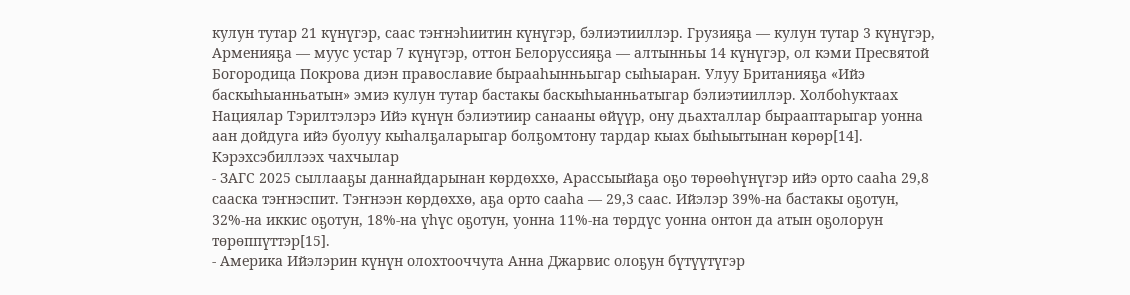кулун тутар 21 күнүгэр, саас тэҥнэһиитин күнүгэр, бэлиэтииллэр. Грузияҕа — кулун тутар 3 күнүгэр, Арменияҕа — муус устар 7 күнүгэр, оттон Белоруссияҕа — алтынньы 14 күнүгэр, ол кэми Пресвятой Богородица Покрова диэн православие бырааһынньыгар сыһыаран. Улуу Британияҕа «Ийэ баскыһыанньатын» эмиэ кулун тутар бастакы баскыһыанньатыгар бэлиэтииллэр. Холбоһуктаах Нациялар Тэрилтэлэрэ Ийэ күнүн бэлиэтиир санааны өйүүр, ону дьахталлар бырааптарыгар уонна аан дойдуга ийэ буолуу кыһалҕаларыгар болҕомтону тардар кыах быһыытынан көрөр[14].
Кэрэхсэбиллээх чахчылар
- ЗАГС 2025 сыллааҕы даннайдарынан көрдөххө, Арассыыйаҕа оҕо төрөөһүнүгэр ийэ орто сааһа 29,8 сааска тэҥнэспит. Тэҥнээн көрдөххө, аҕа орто сааһа — 29,3 саас. Ийэлэр 39%-на бастакы оҕотун, 32%-на иккис оҕотун, 18%-на үһүс оҕотун, уонна 11%-на төрдүс уонна онтон да атын оҕолорун төрөппүттэр[15].
- Америка Ийэлэрин күнүн олохтооччута Анна Джарвис олоҕун бүтүүтүгэр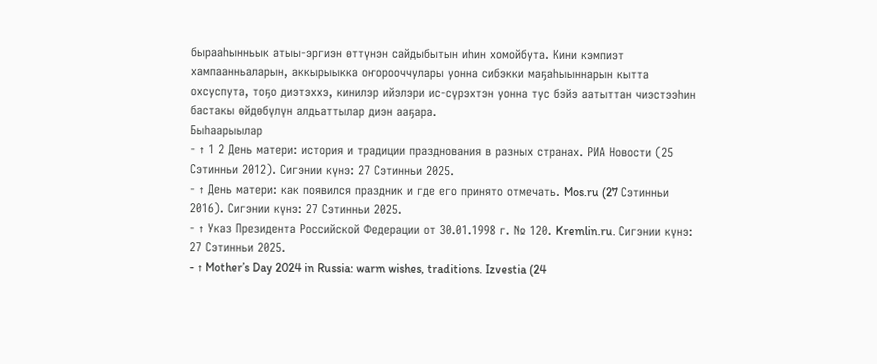бырааһынньык атыы-эргиэн өттүнэн сайдыбытын иһин хомойбута. Кини кэмпиэт хампаанньаларын, аккырыыкка оҥорооччулары уонна сибэкки маҕаһыыннарын кытта охсуспута, тоҕо диэтэххэ, кинилэр ийэлэри ис-сүрэхтэн уонна тус бэйэ аатыттан чиэстээһин бастакы өйдөбүлүн алдьаттылар диэн ааҕара.
Быһаарыылар
- ↑ 1 2 День матери: история и традиции празднования в разных странах. РИА Новости (25 Сэтинньи 2012). Сигэнии күнэ: 27 Сэтинньи 2025.
- ↑ День матери: как появился праздник и где его принято отмечать. Mos.ru (27 Сэтинньи 2016). Сигэнии күнэ: 27 Сэтинньи 2025.
- ↑ Указ Президента Российской Федерации от 30.01.1998 г. № 120. Kremlin.ru. Сигэнии күнэ: 27 Сэтинньи 2025.
- ↑ Mother’s Day 2024 in Russia: warm wishes, traditions. Izvestia (24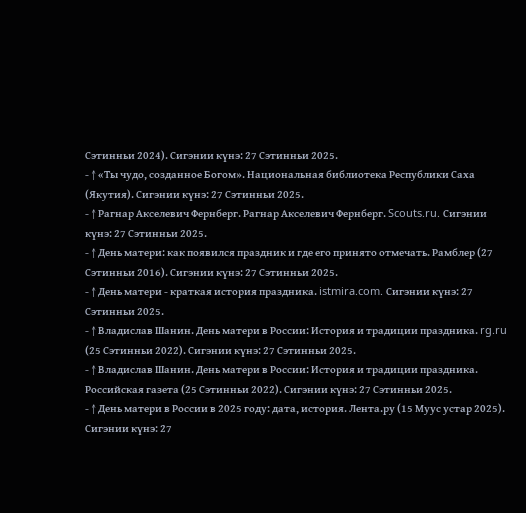Сэтинньи 2024). Сигэнии күнэ: 27 Сэтинньи 2025.
- ↑ «Ты чудо, созданное Богом». Национальная библиотека Республики Саха (Якутия). Сигэнии күнэ: 27 Сэтинньи 2025.
- ↑ Рагнар Акселевич Фернберг. Рагнар Акселевич Фернберг. Scouts.ru. Сигэнии күнэ: 27 Сэтинньи 2025.
- ↑ День матери: как появился праздник и где его принято отмечать. Рамблер (27 Сэтинньи 2016). Сигэнии күнэ: 27 Сэтинньи 2025.
- ↑ День матери - краткая история праздника. istmira.com. Сигэнии күнэ: 27 Сэтинньи 2025.
- ↑ Владислав Шанин. День матери в России: История и традиции праздника. rg.ru (25 Сэтинньи 2022). Сигэнии күнэ: 27 Сэтинньи 2025.
- ↑ Владислав Шанин. День матери в России: История и традиции праздника. Российская газета (25 Сэтинньи 2022). Сигэнии күнэ: 27 Сэтинньи 2025.
- ↑ День матери в России в 2025 году: дата, история. Лента.ру (15 Муус устар 2025). Сигэнии күнэ: 27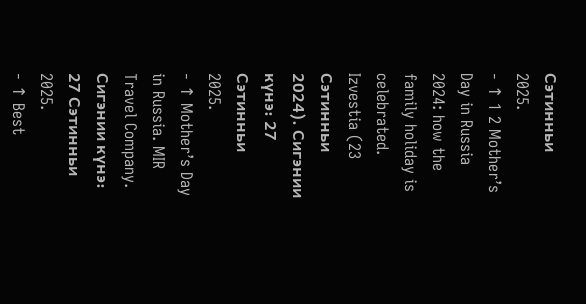Сэтинньи 2025.
- ↑ 1 2 Mother’s Day in Russia 2024: how the family holiday is celebrated. Izvestia (23 Сэтинньи 2024). Сигэнии күнэ: 27 Сэтинньи 2025.
- ↑ Mother’s Day in Russia. MIR Travel Company. Сигэнии күнэ: 27 Сэтинньи 2025.
- ↑ Best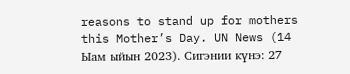reasons to stand up for mothers this Mother’s Day. UN News (14 Ыам ыйын 2023). Сигэнии күнэ: 27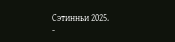Сэтинньи 2025.
-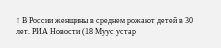↑ В России женщины в среднем рожают детей в 30 лет. РИА Новости (18 Муус устар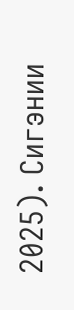2025). Сигэнии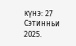күнэ: 27 Сэтинньи 2025.